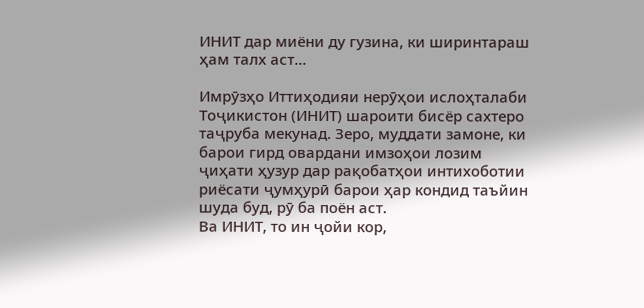ИНИТ дар миёни ду гузина, ки ширинтараш ҳам талх аст...

Имрӯзҳо Иттиҳодияи нерӯҳои ислоҳталаби Тоҷикистон (ИНИТ) шароити бисёр сахтеро таҷруба мекунад. Зеро, муддати замоне, ки барои гирд овардани имзоҳои лозим ҷиҳати ҳузур дар рақобатҳои интихоботии риёсати ҷумҳурӣ барои ҳар кондид таъйин шуда буд, рӯ ба поён аст.
Ва ИНИТ, то ин ҷойи кор,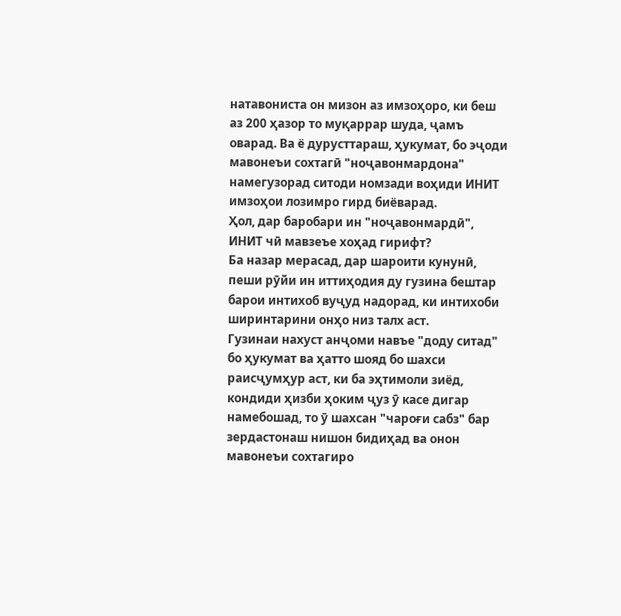натавониста он мизон аз имзоҳоро, ки беш аз 200 ҳазор то муқаррар шуда, ҷамъ оварад. Ва ё дурусттараш, ҳукумат, бо эҷоди мавонеъи сохтагӣ "ноҷавонмардона" намегузорад ситоди номзади воҳиди ИНИТ имзоҳои лозимро гирд биёварад.
Ҳол, дар баробари ин "ноҷавонмардӣ", ИНИТ чӣ мавзеъе хоҳад гирифт?
Ба назар мерасад, дар шароити кунунӣ, пеши рӯйи ин иттиҳодия ду гузина бештар барои интихоб вуҷуд надорад, ки интихоби ширинтарини онҳо низ талх аст.
Гузинаи нахуст анҷоми навъе "доду ситад" бо ҳукумат ва ҳатто шояд бо шахси раисҷумҳур аст, ки ба эҳтимоли зиёд, кондиди ҳизби ҳоким ҷуз ӯ касе дигар намебошад, то ӯ шахсан "чароғи сабз" бар зердастонаш нишон бидиҳад ва онон мавонеъи сохтагиро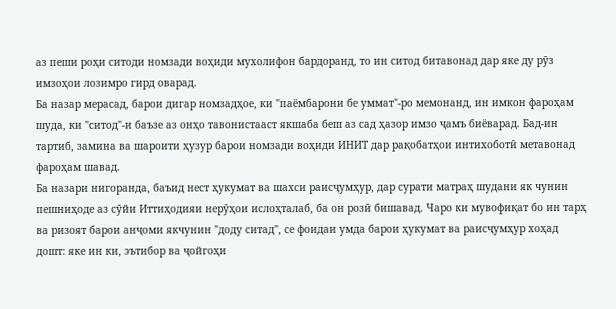аз пеши роҳи ситоди номзади воҳиди мухолифон бардоранд, то ин ситод битавонад дар яке ду рӯз имзоҳои лозимро гирд оварад.
Ба назар мерасад, барои дигар номзадҳое, ки "паёмбарони бе уммат"-ро мемонанд, ин имкон фароҳам шуда, ки "ситод"-и баъзе аз онҳо тавонистааст якшаба беш аз сад ҳазор имзо ҷамъ биёварад. Бад-ин тартиб, замина ва шароити ҳузур барои номзади воҳиди ИНИТ дар рақобатҳои интихоботӣ метавонад фароҳам шавад.
Ба назари нигоранда, баъид нест ҳукумат ва шахси раисҷумҳур, дар сурати матраҳ шудани як чунин пешниҳоде аз сӯйи Иттиҳодияи нерӯҳои ислоҳталаб, ба он розӣ бишавад. Чаро ки мувофиқат бо ин тарҳ ва ризоят барои анҷоми якчунин "доду ситад", се фоидаи умда барои ҳукумат ва раисҷумҳур хоҳад дошт: яке ин ки, эътибор ва ҷойгоҳи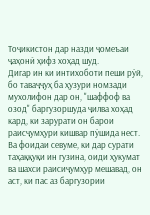Тоҷикистон дар назди ҷомеъаи ҷаҳонӣ ҳифз хоҳад шуд.
Дигар ин ки интихоботи пеши рӯй, бо таваҷҷуҳ ба ҳузури номзади мухолифон дар он, "шаффоф ва озод" баргузоршуда ҷилва хоҳад кард, ки зарурати он барои раисҷумҳури кишвар пӯшида нест.
Ва фоидаи севуме, ки дар сурати таҳаққуқи ин гузина, оиди ҳукумат ва шахси раисиҷумҳур мешавад, он аст, ки пас аз баргузории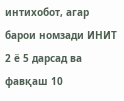интихобот, агар барои номзади ИНИТ 2 ё 5 дарсад ва фавқаш 10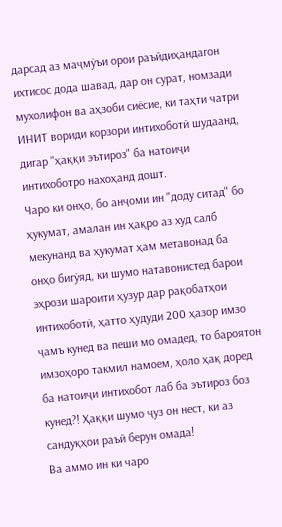дарсад аз маҷмӯъи орои раъйдиҳандагон ихтисос дода шавад, дар он сурат, номзади мухолифон ва аҳзоби сиёсие, ки таҳти чатри ИНИТ вориди корзори интихоботӣ шудаанд, дигар "ҳаққи эътироз" ба натоиҷи интихоботро нахоҳанд дошт.
Чаро ки онҳо, бо анҷоми ин "доду ситад" бо ҳукумат, амалан ин ҳақро аз худ салб мекунанд ва ҳукумат ҳам метавонад ба онҳо бигӯяд, ки шумо натавонистед барои эҳрози шароити ҳузур дар рақобатҳои интихоботӣ, ҳатто ҳудуди 200 ҳазор имзо ҷамъ кунед ва пеши мо омадед, то бароятон имзоҳоро такмил намоем, ҳоло ҳақ доред ба натоиҷи интихобот лаб ба эътироз боз кунед?! Ҳаққи шумо ҷуз он нест, ки аз сандуқҳои раъй берун омада!
Ва аммо ин ки чаро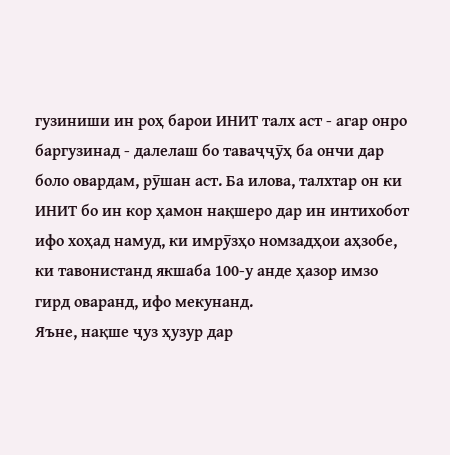гузиниши ин роҳ барои ИНИТ талх аст - агар онро баргузинад - далелаш бо таваҷҷӯҳ ба ончи дар боло овардам, рӯшан аст. Ба илова, талхтар он ки ИНИТ бо ин кор ҳамон нақшеро дар ин интихобот ифо хоҳад намуд, ки имрӯзҳо номзадҳои аҳзобе, ки тавонистанд якшаба 100-у анде ҳазор имзо гирд оваранд, ифо мекунанд.
Яъне, нақше ҷуз ҳузур дар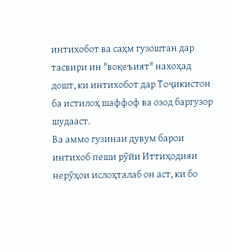интихобот ва саҳм гузоштан дар тасвири ин "воқеъият" нахоҳад дошт, ки интихобот дар Тоҷикистон ба истилоҳ шаффоф ва озод баргузор шудааст.
Ва аммо гузинаи дувум барои интихоб пеши рӯйи Иттиҳодияи нерӯҳои ислоҳталаб он аст, ки бо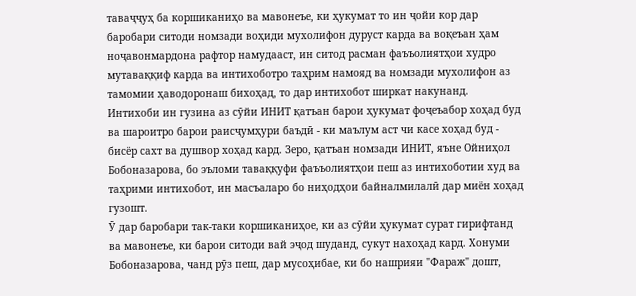таваҷҷуҳ ба коршиканиҳо ва мавонеъе, ки ҳукумат то ин ҷойи кор дар баробари ситоди номзади воҳиди мухолифон дуруст карда ва воқеъан ҳам ноҷавонмардона рафтор намудааст, ин ситод расман фаъъолиятҳои худро мутаваққиф карда ва интихоботро таҳрим намояд ва номзади мухолифон аз тамомии ҳаводоронаш бихоҳад, то дар интихобот ширкат накунанд.
Интихоби ин гузина аз сӯйи ИНИТ қатъан барои ҳукумат фоҷеъабор хоҳад буд ва шароитро барои раисҷумҳури баъдӣ - ки маълум аст чи касе хоҳад буд - бисёр сахт ва душвор хоҳад кард. Зеро, қатъан номзади ИНИТ, яъне Ойниҳол Бобоназарова, бо эъломи таваққуфи фаъъолиятҳои пеш аз интихоботии худ ва таҳрими интихобот, ин масъаларо бо ниҳодҳои байналмилалӣ дар миён хоҳад гузошт.
Ӯ дар баробари так-таки коршиканиҳое, ки аз сӯйи ҳукумат сурат гирифтанд ва мавонеъе, ки барои ситоди вай эҷод шуданд, сукут нахоҳад кард. Хонуми Бобоназарова, чанд рӯз пеш, дар мусоҳибае, ки бо нашрияи "Фараж" дошт,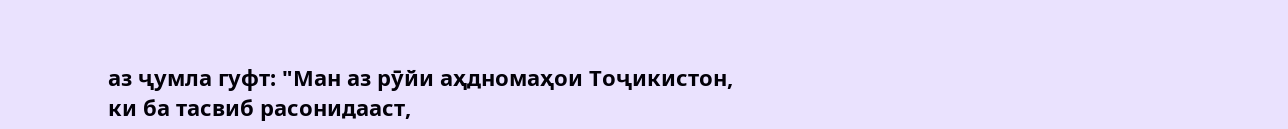аз ҷумла гуфт: "Ман аз рӯйи аҳдномаҳои Тоҷикистон, ки ба тасвиб расонидааст,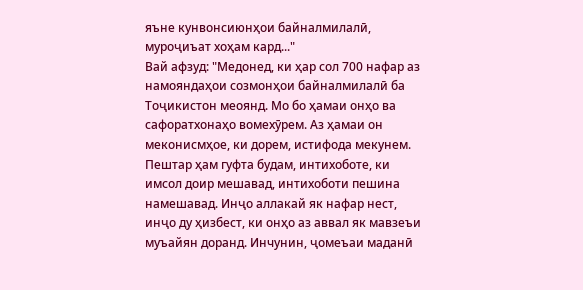яъне кунвонсиюнҳои байналмилалӣ, муроҷиъат хоҳам кард..."
Вай афзуд: "Медонед, ки ҳар сол 700 нафар аз намояндаҳои созмонҳои байналмилалӣ ба Тоҷикистон меоянд. Мо бо ҳамаи онҳо ва сафоратхонаҳо вомехӯрем. Аз ҳамаи он меконисмҳое, ки дорем, истифода мекунем. Пештар ҳам гуфта будам, интихоботе, ки имсол доир мешавад, интихоботи пешина намешавад. Инҷо аллакай як нафар нест, инҷо ду ҳизбест, ки онҳо аз аввал як мавзеъи муъайян доранд. Инчунин, ҷомеъаи маданӣ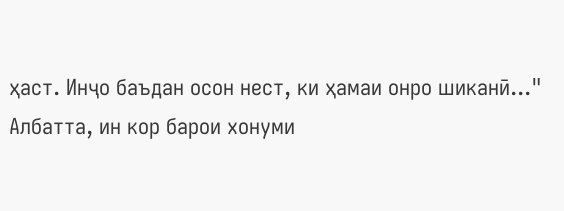ҳаст. Инҷо баъдан осон нест, ки ҳамаи онро шиканӣ..."
Албатта, ин кор барои хонуми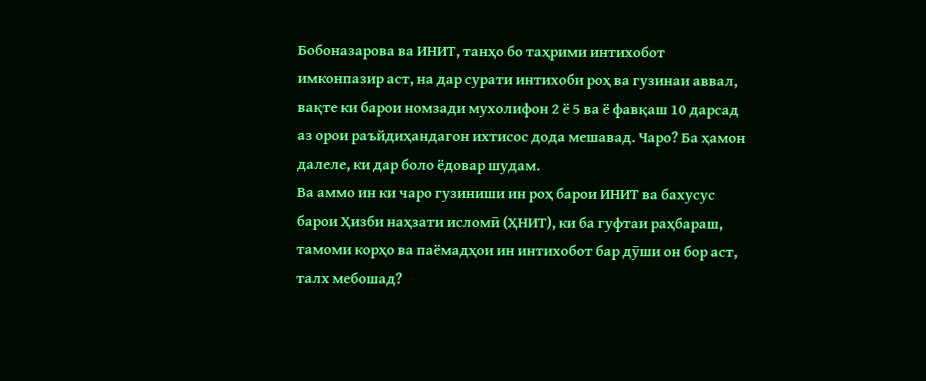Бобоназарова ва ИНИТ, танҳо бо таҳрими интихобот имконпазир аст, на дар сурати интихоби роҳ ва гузинаи аввал, вақте ки барои номзади мухолифон 2 ё 5 ва ё фавқаш 10 дарсад аз орои раъйдиҳандагон ихтисос дода мешавад. Чаро? Ба ҳамон далеле, ки дар боло ёдовар шудам.
Ва аммо ин ки чаро гузиниши ин роҳ барои ИНИТ ва бахусус барои Ҳизби наҳзати исломӣ (ҲНИТ), ки ба гуфтаи раҳбараш, тамоми корҳо ва паёмадҳои ин интихобот бар дӯши он бор аст, талх мебошад?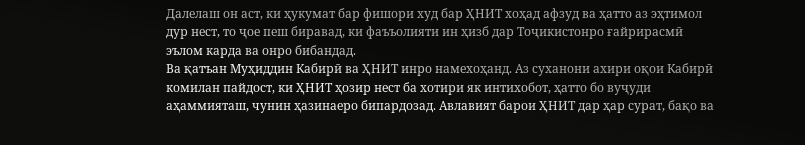Далелаш он аст, ки ҳукумат бар фишори худ бар ҲНИТ хоҳад афзуд ва ҳатто аз эҳтимол дур нест, то ҷое пеш биравад, ки фаъъолияти ин ҳизб дар Тоҷикистонро ғайрирасмӣ эълом карда ва онро бибандад.
Ва қатъан Муҳиддин Кабирӣ ва ҲНИТ инро намехоҳанд. Аз суханони ахири оқои Кабирӣ комилан пайдост, ки ҲНИТ ҳозир нест ба хотири як интихобот, ҳатто бо вуҷуди аҳаммияташ, чунин ҳазинаеро бипардозад. Авлавият барои ҲНИТ дар ҳар сурат, бақо ва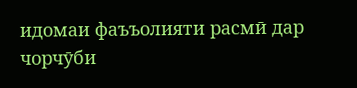идомаи фаъъолияти расмӣ дар чорчӯби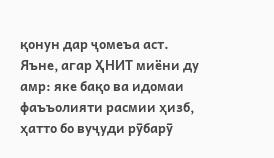қонун дар ҷомеъа аст.
Яъне, агар ҲНИТ миёни ду амр: яке бақо ва идомаи фаъъолияти расмии ҳизб, ҳатто бо вуҷуди рӯбарӯ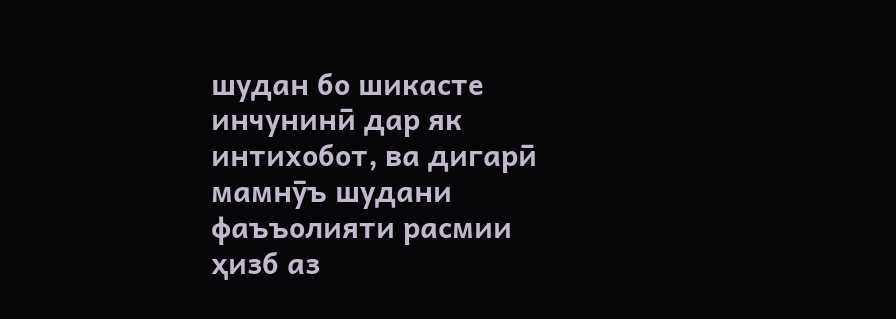шудан бо шикасте инчунинӣ дар як интихобот, ва дигарӣ мамнӯъ шудани фаъъолияти расмии ҳизб аз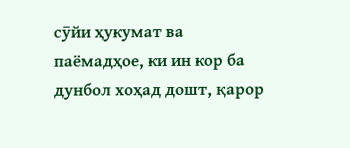сӯйи ҳукумат ва паёмадҳое, ки ин кор ба дунбол хоҳад дошт, қарор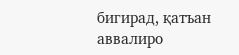бигирад, қатъан аввалиро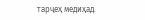тарҷеҳ медиҳад.